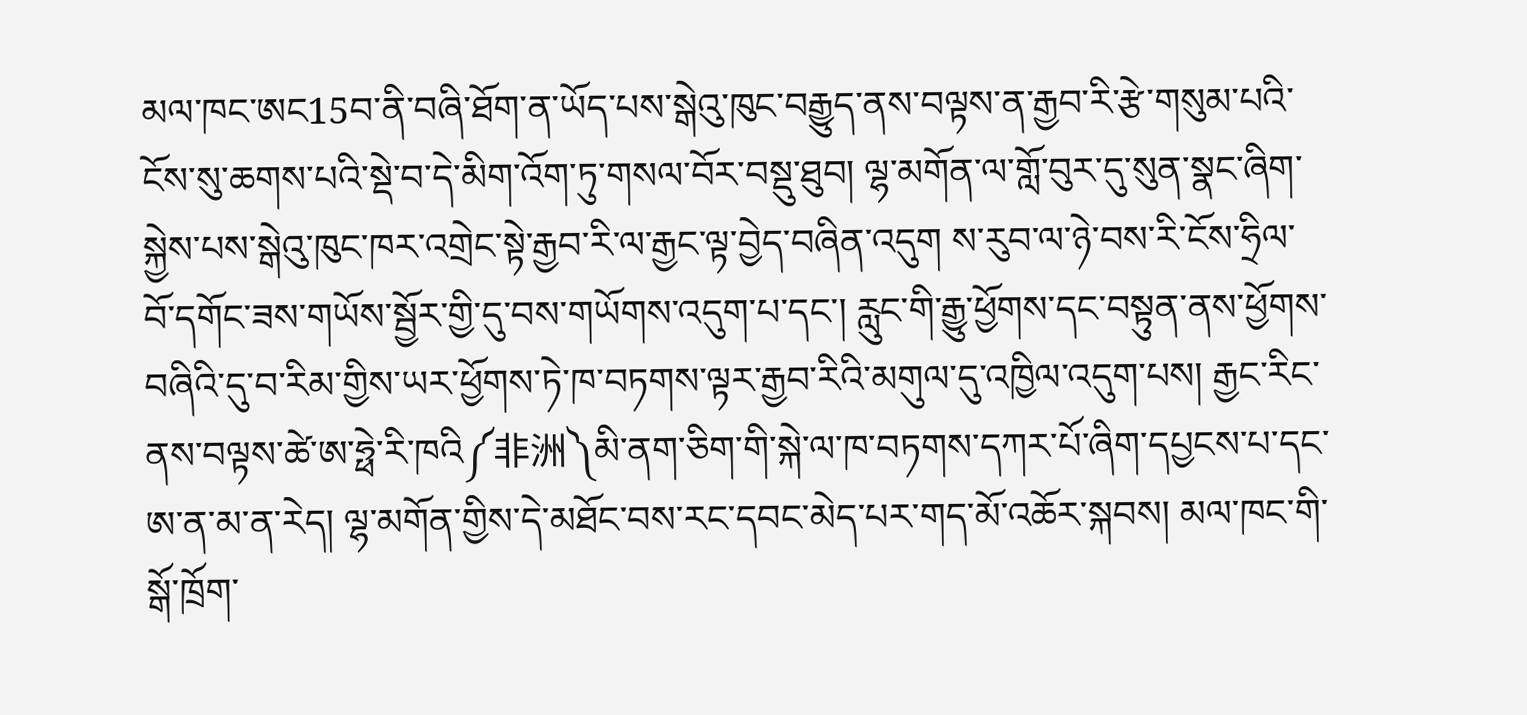མལ་ཁང་ཨང15བ་ནི་བཞི་ཐོག་ན་ཡོད་པས་སྒེའུ་ཁུང་བརྒྱུད་ནས་བལྟས་ན་རྒྱབ་རི་རྩེ་གསུམ་པའི་ངོས་སུ་ཆགས་པའི་སྡེ་བ་དེ་མིག་འོག་ཏུ་གསལ་བོར་བསྡུ་ཐུབ། ལྷ་མགོན་ལ་གློ་བུར་དུ་སུན་སྣང་ཞིག་སྐྱེས་པས་སྒེའུ་ཁུང་ཁར་འགྲེང་སྟེ་རྒྱབ་རི་ལ་རྒྱང་ལྟ་བྱེད་བཞིན་འདུག ས་རུབ་ལ་ཉེ་བས་རི་ངོས་ཧྲིལ་བོ་དགོང་ཟས་གཡོས་སྦྱོར་གྱི་དུ་བས་གཡོགས་འདུག་པ་དང་། རླུང་གི་རྒྱུ་ཕྱོགས་དང་བསྟུན་ནས་ཕྱོགས་བཞིའི་དུ་བ་རིམ་གྱིས་ཡར་ཕྱོགས་ཏེ་ཁ་བཏགས་ལྟར་རྒྱབ་རིའི་མགུལ་དུ་འཁྱིལ་འདུག་པས། རྒྱང་རིང་ནས་བལྟས་ཚེ་ཨ་ཧྥེ་རི་ཁའི༼非洲༽མི་ནག་ཅིག་གི་སྐེ་ལ་ཁ་བཏགས་དཀར་པོ་ཞིག་དཔྱངས་པ་དང་ཨ་ན་མ་ན་རེད། ལྷ་མགོན་གྱིས་དེ་མཐོང་བས་རང་དབང་མེད་པར་གད་མོ་འཆོར་སྐབས། མལ་ཁང་གི་སྒོ་ཁྲོག་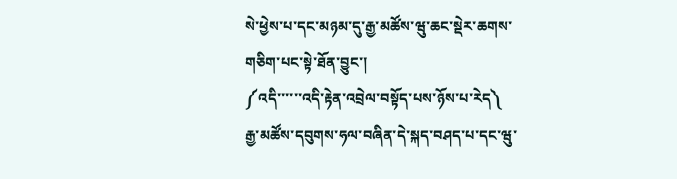སེ་ཕྱེས་པ་དང་མཉམ་དུ་རྒྱ་མཚོས་ཝུ་ཆང་སྡེར་ཆགས་གཅིག་པང་སྟེ་ཐོན་བྱུང་།
༼འདི་་་་་་འདི་རྟེན་འབྲེལ་བསྟོད་པས་ཉོས་པ་རེད༽
རྒྱ་མཚོས་དབུགས་ཧལ་བཞིན་དེ་སྐད་བཤད་པ་དང་ཝུ་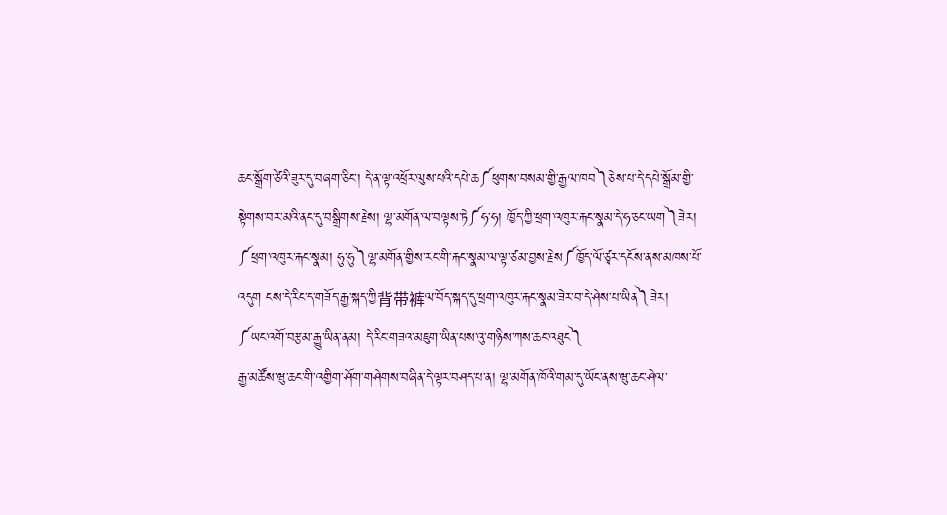ཆང་སྒྲོག་ཙེའི་ཟུར་དུ་བཞག་ཅིང་། དེ་ན་ལྟ་འཕྲོར་ལུས་པའི་དཔེ་ཆ༼ཕུགས་བསམ་གྱི་རྒྱལ་ཁབ༽ཅེས་པ་དེ་དཔེ་སྒྲོམ་གྱི་སྟེགས་བར་མའི་ནང་དུ་བསྒྲིགས་རྗེས། ལྷ་མགོན་ལ་བལྟས་ཏེ༼ཧ་ཧ། ཁྱོད་ཀྱི་ཕྲག་འཁུར་རྐང་སྣམ་དེ་ཧ་ཅང་ཡག༽ཟེར།
༼ཕྲག་འཁུར་རྐང་སྣམ། ཧུ་ཧུ༽ལྷ་མགོན་གྱིས་རང་གི་རྐང་སྣམ་ལ་ལྟ་ཙམ་བྱས་རྗེས༼ཁྱོད་ལོ་ཙྭར་དངོས་ནས་མཁས་པོ་འདུག ངས་དེ་རིང་ད་གཟོད་རྒྱ་སྐད་ཀྱི背带裤ལ་བོད་སྐད་དུ་ཕྲག་འཁུར་རྐང་སྣམ་ཟེར་བ་དེ་ཤེས་པ་ཡིན༽ཟེར།
༼ཡང་འགོ་བརྩམ་རྒྱུ་ཡིན་ནམ། དེ་རིང་གཟའ་མཇུག་ཡིན་པས་འུ་གཉིས་ཀས་ཆང་འཐུང༽
རྒྱ་མཚོས་ཝུ་ཆང་གི་འགྱིག་ཤོག་གཤེགས་བཞིན་དེ་ལྟར་བཤད་པ་ན། ལྷ་མགོན་ཁོའི་གམ་དུ་ཡོང་ནས་ཝུ་ཆང་ཤེལ་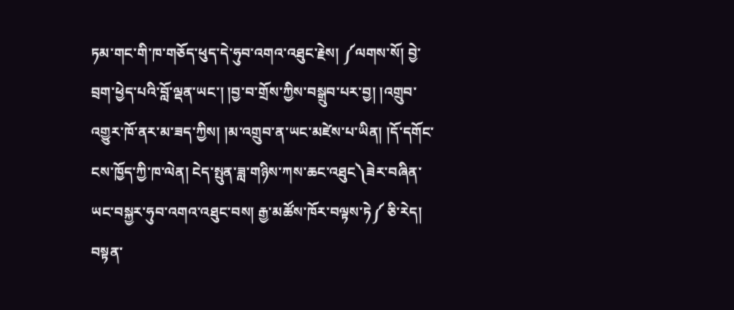ཏམ་གང་གི་ཁ་གཅོད་ཕུད་དེ་ཧུབ་འགའ་འཐུང་རྗེས། ༼ལགས་སོ། བྱེ་བྲག་ཕྱེད་པའི་བློ་ལྡན་ཡང་། །བྱ་བ་གྲོས་ཀྱིས་བསྒྲུབ་པར་བྱ། །འགྲུབ་འགྱུར་ཁོ་ནར་མ་ཟད་ཀྱིས། །མ་འགྲུབ་ན་ཡང་མཛེས་པ་ཡིན། །དོ་དགོང་ངས་ཁྱོད་ཀྱི་ཁ་ལེན། ངེད་སྤུན་ཟླ་གཉིས་ཀས་ཆང་འཐུང༽ཟེར་བཞིན་ཡང་བསྐྱར་ཧུབ་འགའ་འཐུང་བས། རྒྱ་མཚོས་ཁོར་བལྟས་ཏེ༼ ཅི་རེད། བསྟན་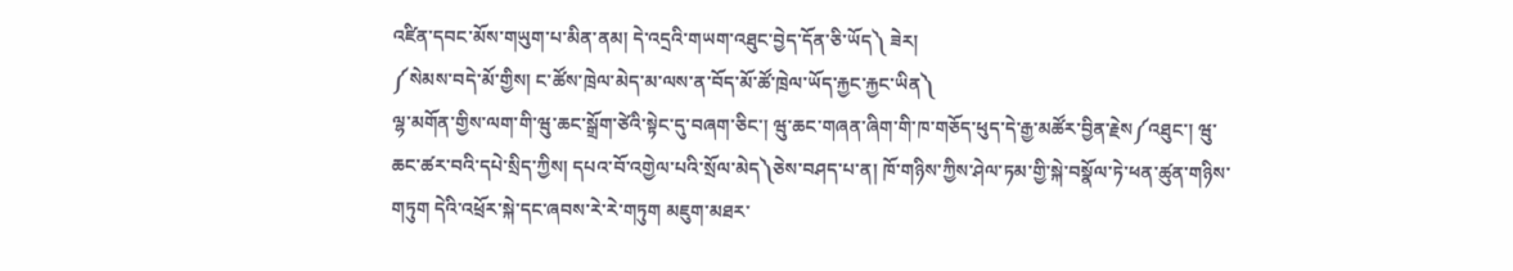འཛིན་དབང་མོས་གཡུག་པ་མིན་ནམ། དེ་འདྲའི་གཡག་འཐུང་བྱེད་དོན་ཅི་ཡོད༽ ཟེར།
༼སེམས་བདེ་མོ་གྱིས། ང་ཚོས་ཁྲེལ་མེད་མ་ལས་ན་བོད་མོ་ཚོ་ཁྲེལ་ཡོད་རྐྱང་རྐྱང་ཡིན༽
ལྷ་མགོན་གྱིས་ལག་གི་ཝུ་ཆང་སྒྲོག་ཙེའི་སྟེང་དུ་བཞག་ཅིང་། ཝུ་ཆང་གཞན་ཞིག་གི་ཁ་གཅོད་ཕུད་དེ་རྒྱ་མཚོར་བྱིན་རྗེས༼འཐུང་། ཝུ་ཆང་ཚར་བའི་དཔེ་སྲིད་ཀྱིས། དཔའ་བོ་འགྱེལ་པའི་སྲོལ་མེད༽ཅེས་བཤད་པ་ན། ཁོ་གཉིས་ཀྱིས་ཤེལ་ཏམ་གྱི་སྐེ་བསྣོལ་ཏེ་ཕན་ཚུན་གཉིས་གཏུག དེའི་འཕྲོར་སྐེ་དང་ཞབས་རེ་རེ་གཏུག མཇུག་མཐར་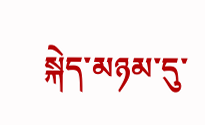སྐེད་མཉམ་དུ་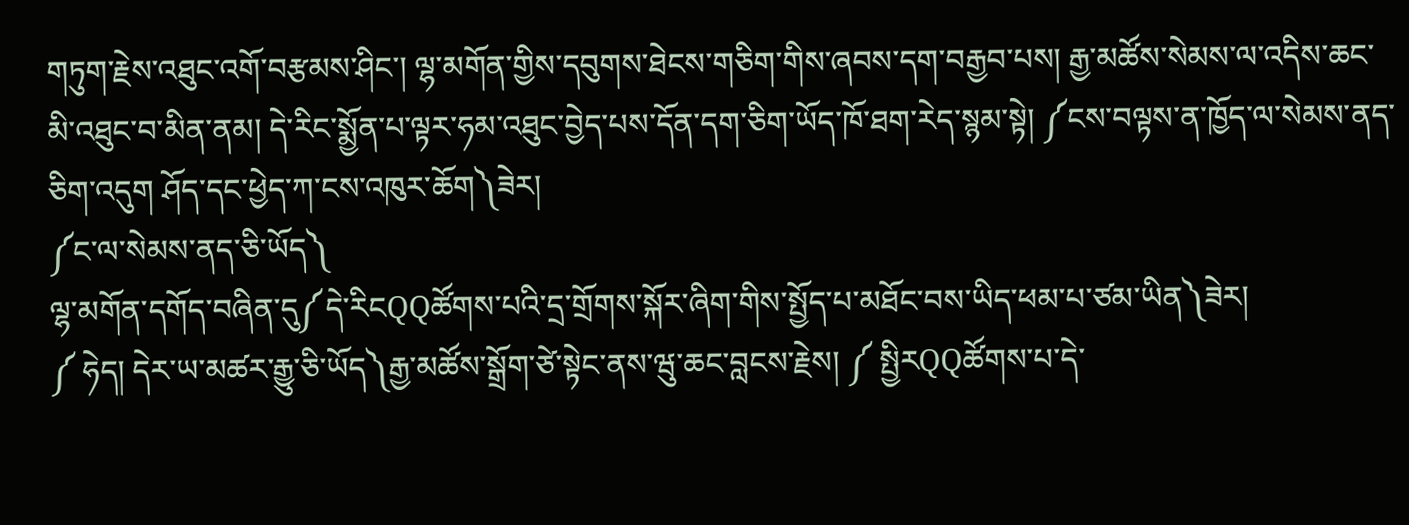གཏུག་རྗེས་འཐུང་འགོ་བརྩམས་ཤིང་། ལྷ་མགོན་གྱིས་དབུགས་ཐེངས་གཅིག་གིས་ཞབས་དག་བརྒྱབ་པས། རྒྱ་མཚོས་སེམས་ལ་འདིས་ཆང་མི་འཐུང་བ་མིན་ནམ། དེ་རིང་སྨྱོན་པ་ལྟར་ཧམ་འཐུང་བྱེད་པས་དོན་དག་ཅིག་ཡོད་ཁོ་ཐག་རེད་སྙམ་སྟེ། ༼ངས་བལྟས་ན་ཁྱོད་ལ་སེམས་ནད་ཅིག་འདུག ཤོད་དང་ཕྱེད་ཀ་ངས་འཁུར་ཆོག༽ཟེར།
༼ང་ལ་སེམས་ནད་ཅི་ཡོད༽
ལྷ་མགོན་དགོད་བཞིན་དུ༼དེ་རིངQQཚོགས་པའི་དྲ་གྲོགས་སྐོར་ཞིག་གིས་སྤྱོད་པ་མཐོང་བས་ཡིད་ཕམ་པ་ཙམ་ཡིན༽ཟེར།
༼ ཧེད། དེར་ཡ་མཚར་རྒྱུ་ཅི་ཡོད༽རྒྱ་མཚོས་སྒྲོག་ཙེ་སྟེང་ནས་ཝུ་ཆང་བླངས་རྗེས། ༼ སྤྱིརQQཚོགས་པ་དེ་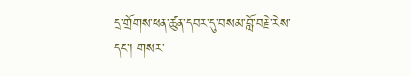དྲ་གྲོགས་ཕན་ཚུན་དབར་དུ་བསམ་བློ་བརྗེ་རེས་དང་། གསར་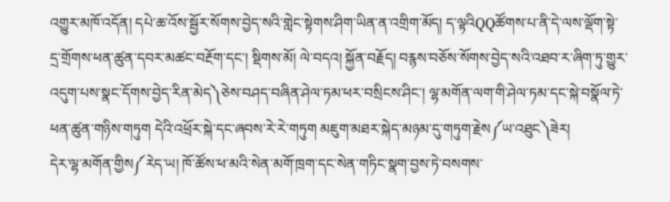འགྱུར་མཁོ་འདོན། དཔེ་ཆ་འོས་སྦྱོར་སོགས་བྱེད་སའི་གླེང་སྟེགས་ཤིག་ཡིན་ན་འགྲིག་མོད། ད་ལྟའིQQཚོགས་པ་ནི་དེ་ལས་ལྡོག་སྟེ་དྲ་གྲོགས་ཕན་ཚུན་དབར་མཚང་བརྔོག་དང་། སྡིགས་མོ། ལེ་བདའ། སྐྱོན་བརྗོད། བརྙས་བཅོས་སོགས་བྱེད་སའི་འཐབ་ར་ཞིག་ཏུ་གྱུར་འདུག་པས་སྣང་དོགས་བྱེད་རིན་མེད༽ཅེས་བཤད་བཞིན་ཤེལ་ཏམ་ཕར་བསྲིངས་ཤིང་། ལྷ་མགོན་ལག་གི་ཤེལ་ཏམ་དང་སྐེ་བསྣོལ་ཏེ་ཕན་ཚུན་གཉིས་གཏུག དེའི་འཕྲོར་སྐེ་དང་ཞབས་རེ་རེ་གཏུག མཇུག་མཐར་སྐེད་མཉམ་དུ་གཏུག་རྗེས༼ཡ་འཐུང༽ཟེར།
དེར་ལྷ་མགོན་གྱིས༼རེད་ཡ། ཁོ་ཚོས་ཕ་མའི་སེན་མགོ་ཁྲག་དང་སེན་གཏིང་སྣག་བྱས་ཏེ་བསགས་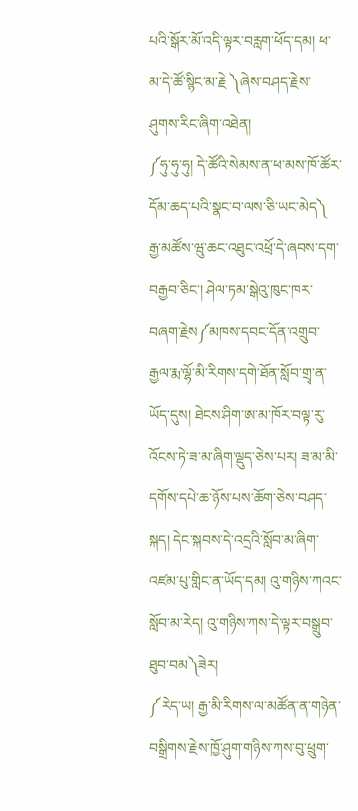པའི་སྒོར་མོ་འདི་ལྟར་བརླག་ཕོད་དམ། ཕ་མ་དེ་ཚོ་སྙིང་མ་རྗེ ༽ཞེས་བཤད་རྗེས་ཤུགས་རིང་ཞིག་འཐེན།
༼ཧུ་ཧུ་ཧུ། དེ་ཚོའི་སེམས་ན་ཕ་མས་ཁོ་ཚོར་དོམ་ཆད་པའི་སྣང་བ་ལས་ཅི་ཡང་མེད༽
རྒྱ་མཚོས་ཝུ་ཆང་འཐུང་འཕྲོ་དེ་ཞབས་དག་བརྒྱབ་ཅིང་། ཤེལ་ཏམ་སྒེའུ་ཁུང་ཁར་བཞག་རྗེས༼མཁས་དབང་དོན་འགྲུབ་རྒྱལ་རྨ་ལྷོ་མི་རིགས་དགེ་ཐོན་སློབ་གྲྭ་ན་ཡོད་དུས། ཐེངས་ཤིག་ཨ་མ་ཁོར་བལྟ་རུ་འོངས་ཏེ་ཟ་མ་ཞིག་ལྡུད་ཅེས་པར། ཟ་མ་མི་དགོས་དཔེ་ཆ་ཉོས་པས་ཆོག་ཅེས་བཤད་སྐད། དེང་སྐབས་དེ་འདྲའི་སློབ་མ་ཞིག་འཛམ་པུ་གླིང་ན་ཡོད་དམ། འུ་གཉིས་ཀའང་སློབ་མ་རེད། འུ་གཉིས་ཀས་དེ་ལྟར་བསྒྲུབ་ཐུབ་བམ༽ཟེར།
༼རེད་ཡ། རྒྱ་མི་རིགས་ལ་མཚོན་ན་གཉེན་བསྒྲིགས་རྗེས་ཁྱོ་ཤུག་གཉིས་ཀས་བུ་ཕྲུག་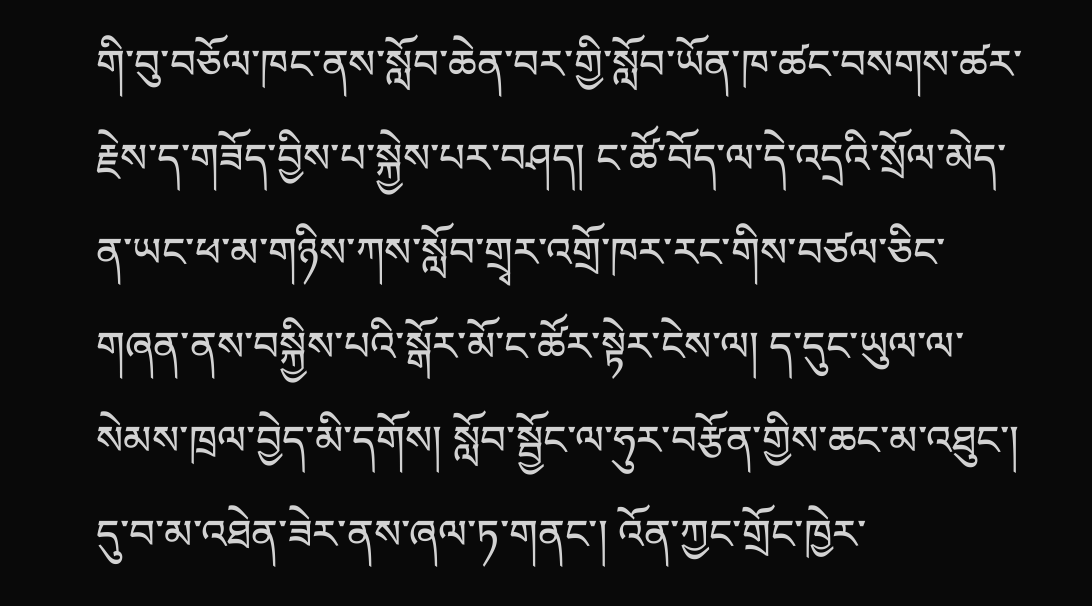གི་བུ་བཅོལ་ཁང་ནས་སློབ་ཆེན་བར་གྱི་སློབ་ཡོན་ཁ་ཚང་བསགས་ཚར་རྗེས་ད་གཟོད་བྱིས་པ་སྐྱེས་པར་བཤད། ང་ཚོ་བོད་ལ་དེ་འདྲའི་སྲོལ་མེད་ན་ཡང་ཕ་མ་གཉིས་ཀས་སློབ་གྲྭར་འགྲོ་ཁར་རང་གིས་བཙལ་ཅིང་གཞན་ནས་བསྐྱིས་པའི་སྒོར་མོ་ང་ཚོར་སྟེར་ངེས་ལ། ད་དུང་ཡུལ་ལ་སེམས་ཁྲལ་བྱེད་མི་དགོས། སློབ་སྦྱོང་ལ་ཧུར་བརྩོན་གྱིས་ཆང་མ་འཐུང་། དུ་བ་མ་འཐེན་ཟེར་ནས་ཞལ་ཏ་གནང་། འོན་ཀྱང་གྲོང་ཁྱེར་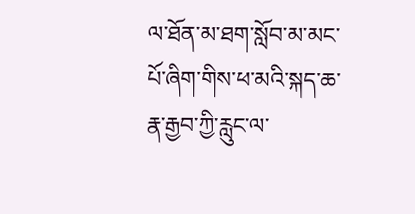ལ་ཐོན་མ་ཐག་སློབ་མ་མང་པོ་ཞིག་གིས་ཕ་མའི་སྐད་ཆ་རྣ་རྒྱབ་ཀྱི་རླུང་ལ་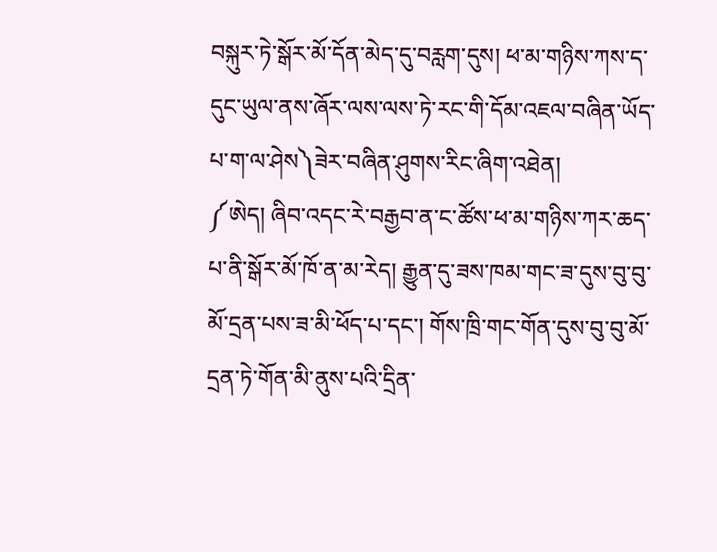བསྐུར་ཏེ་སྒོར་མོ་དོན་མེད་དུ་བརླག་དུས། ཕ་མ་གཉིས་ཀས་ད་དུང་ཡུལ་ནས་ཞོར་ལས་ལས་ཏེ་རང་གི་དོམ་འཇལ་བཞིན་ཡོད་པ་ག་ལ་ཤེས༽ཟེར་བཞིན་ཤུགས་རིང་ཞིག་འཐེན།
༼ཨེད། ཞིབ་འདང་རེ་བརྒྱབ་ན་ང་ཚོས་ཕ་མ་གཉིས་ཀར་ཆད་པ་ནི་སྒོར་མོ་ཁོ་ན་མ་རེད། རྒྱུན་དུ་ཟས་ཁམ་གང་ཟ་དུས་བུ་བུ་མོ་དྲན་པས་ཟ་མི་ཕོད་པ་དང་། གོས་ཁྲི་གང་གོན་དུས་བུ་བུ་མོ་དྲན་ཏེ་གོན་མི་ནུས་པའི་དྲིན་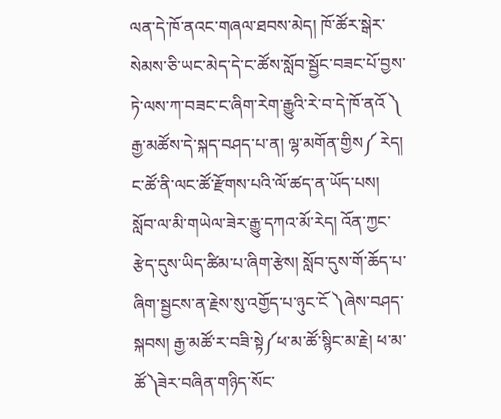ལན་དེ་ཁོ་ནའང་གཞལ་ཐབས་མེད། ཁོ་ཚོར་སྒེར་སེམས་ཅི་ཡང་མེད་དེ་ང་ཚོས་སློབ་སྦྱོང་བཟང་པོ་བྱས་ཏེ་ལས་ཀ་བཟང་ང་ཞིག་རེག་རྒྱུའི་རེ་བ་དེ་ཁོ་ནའོ ༽
རྒྱ་མཚོས་དེ་སྐད་བཤད་པ་ན། ལྷ་མགོན་གྱིས༼ རེད། ང་ཚོ་ནི་ལང་ཚོ་རྫོགས་པའི་ལོ་ཚད་ན་ཡོད་པས། སློབ་ལ་མི་གཡེལ་ཟེར་རྒྱུ་དཀའ་མོ་རེད། འོན་ཀྱང་རྩེད་དུས་ཡིད་ཚིམ་པ་ཞིག་རྩེས། སློབ་དུས་གོ་ཆོད་པ་ཞིག་སྦྱངས་ན་རྗེས་སུ་འགྱོད་པ་ཉུང་ངོ ༽ཞེས་བཤད་སྐབས། རྒྱ་མཚོ་ར་བཟི་སྟེ༼ཕ་མ་ཚོ་སྙིང་མ་རྗེ། ཕ་མ་ཚོ༽ཟེར་བཞིན་གཉིད་སོང་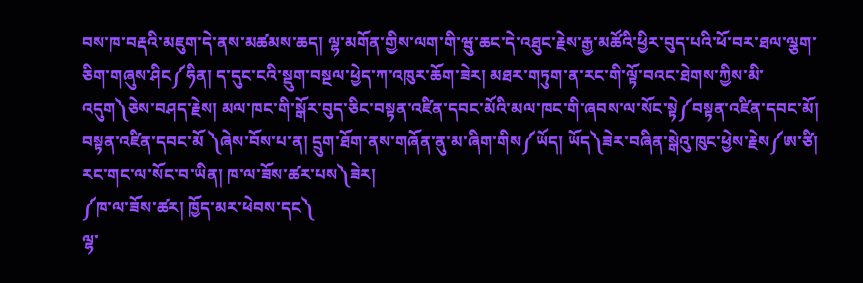བས་ཁ་བརྡའི་མཇུག་དེ་ནས་མཚམས་ཆད། ལྷ་མགོན་གྱིས་ལག་གི་ཝུ་ཆང་དེ་འཐུང་རྗེས་རྒྱ་མཚོའི་ཕྱིར་བུད་པའི་ཕོ་བར་ཐལ་ལྕག་ཅིག་གཞུས་ཤིང༼ཧིན། ད་དུང་ངའི་སྡུག་བསྔལ་ཕྱེད་ཀ་འཁུར་ཆོག་ཟེར། མཐར་གཏུག་ན་རང་གི་ལྟོ་བའང་ཐེགས་ཀྱིས་མི་འདུག༽ཅེས་བཤད་རྗེས། མལ་ཁང་གི་སྒོར་བུད་ཅིང་བསྟན་འཛིན་དབང་མོའི་མལ་ཁང་གི་ཞབས་ལ་སོང་སྟེ༼བསྟན་འཛིན་དབང་མོ། བསྟན་འཛིན་དབང་མོ ༽ཞེས་བོས་པ་ན། དྲུག་ཐོག་ནས་གཞོན་ནུ་མ་ཞིག་གིས༼ཡོད། ཡོད༽ཟེར་བཞིན་སྒེའུ་ཁུང་ཕྱེས་རྗེས༼ཨ་ཙི། རང་གང་ལ་སོང་བ་ཡིན། ཁ་ལ་ཟོས་ཚར་པས༽ཟེར།
༼ཁ་ལ་ཟོས་ཚར། ཁྱོད་མར་ཕེབས་དང༽
ལྷ་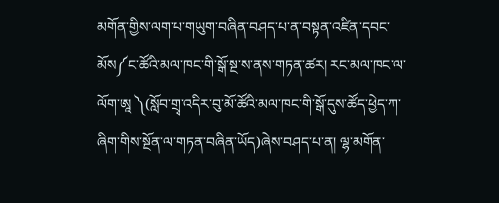མགོན་གྱིས་ལག་པ་གཡུག་བཞིན་བཤད་པ་ན་བསྟན་འཛིན་དབང་མོས༼ང་ཚོའི་མལ་ཁང་གི་སྒོ་སྔ་ས་ནས་གཏན་ཚར། རང་མལ་ཁང་ལ་ལོག་ཨཱ ༽(སློབ་གྲྭ་འདིར་བུ་མོ་ཚོའི་མལ་ཁང་གི་སྒོ་དུས་ཚོད་ཕྱེད་ཀ་ཞིག་གིས་སྔོན་ལ་གཏན་བཞིན་ཡོད)ཞེས་བཤད་པ་ན། ལྷ་མགོན་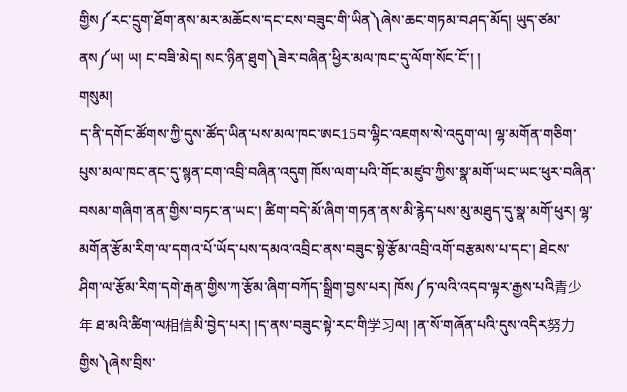གྱིས༼རང་དྲུག་ཐོག་ནས་མར་མཆོངས་དང་ངས་བཟུང་གི་ཡིན༽ཞེས་ཆང་གཏམ་བཤད་མོད། ཡུད་ཙམ་ནས༼ཡ། ཡ། ང་བཟི་མེད། སང་ཉིན་ཐུག༽ཟེར་བཞིན་ཕྱིར་མལ་ཁང་དུ་ལོག་སོང་ངོ་། །
གསུམ།
ད་ནི་དགོང་ཚོགས་ཀྱི་དུས་ཚོད་ཡིན་པས་མལ་ཁང་ཨང15བ་ལྷིང་འཇགས་སེ་འདུག་ལ། ལྷ་མགོན་གཅིག་པུས་མལ་ཁང་ནང་དུ་སྙན་ངག་འབྲི་བཞིན་འདུག ཁོས་ལག་པའི་གོང་མཛུབ་ཀྱིས་སྣ་མགོ་ཡང་ཡང་ཕུར་བཞིན་བསམ་གཞིག་ནན་གྱིས་བཏང་ན་ཡང་། ཚིག་བདེ་མོ་ཞིག་གཏན་ནས་མི་རྙེད་པས་མུ་མཐུད་དུ་སྣ་མགོ་ཕུར། ལྷ་མགོན་རྩོམ་རིག་ལ་དགའ་པོ་ཡོད་པས་དམའ་འབྲིང་ནས་བཟུང་སྟེ་རྩོམ་འབྲི་འགོ་བརྩམས་པ་དང་། ཐེངས་ཤིག་ལ་རྩོམ་རིག་དགེ་རྒན་གྱིས་ཀ་རྩོམ་ཞིག་བཀོད་སྒྲིག་བྱས་པར། ཁོས༼ཏ་ལའི་འདབ་ལྟར་རྒྱས་པའི青少年 ཐ་མའི་ཚིག་ལ相信མི་བྱེད་པར། །ད་ནས་བཟུང་སྟེ་རང་གི学习ལ། །ན་སོ་གཞོན་པའི་དུས་འདིར努力གྱིས༽ཞེས་བྲིས་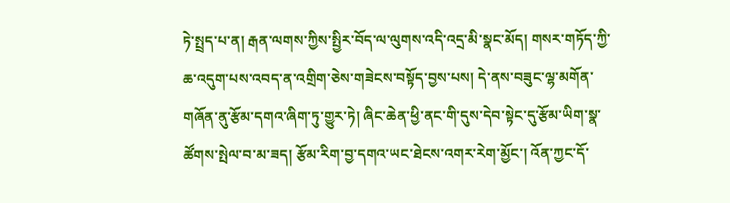ཏེ་སྤྲད་པ་ན། རྒན་ལགས་ཀྱིས་སྤྱིར་བོད་ལ་ལུགས་འདི་འདྲ་མི་སྣང་མོད། གསར་གཏོད་ཀྱི་ཆ་འདུག་པས་འབད་ན་འགྲིག་ཅེས་གཟེངས་བསྟོད་བྱས་པས། དེ་ནས་བཟུང་ལྷ་མགོན་གཞོན་ནུ་རྩོམ་དགའ་ཞིག་ཏུ་གྱུར་ཏེ། ཞིང་ཆེན་ཕྱི་ནང་གི་དུས་དེབ་སྟེང་དུ་རྩོམ་ཡིག་སྣ་ཚོགས་སྤེལ་བ་མ་ཟད། རྩོམ་རིག་བྱ་དགའ་ཡང་ཐེངས་འགར་རེག་མྱོང་། འོན་ཀྱང་དོ་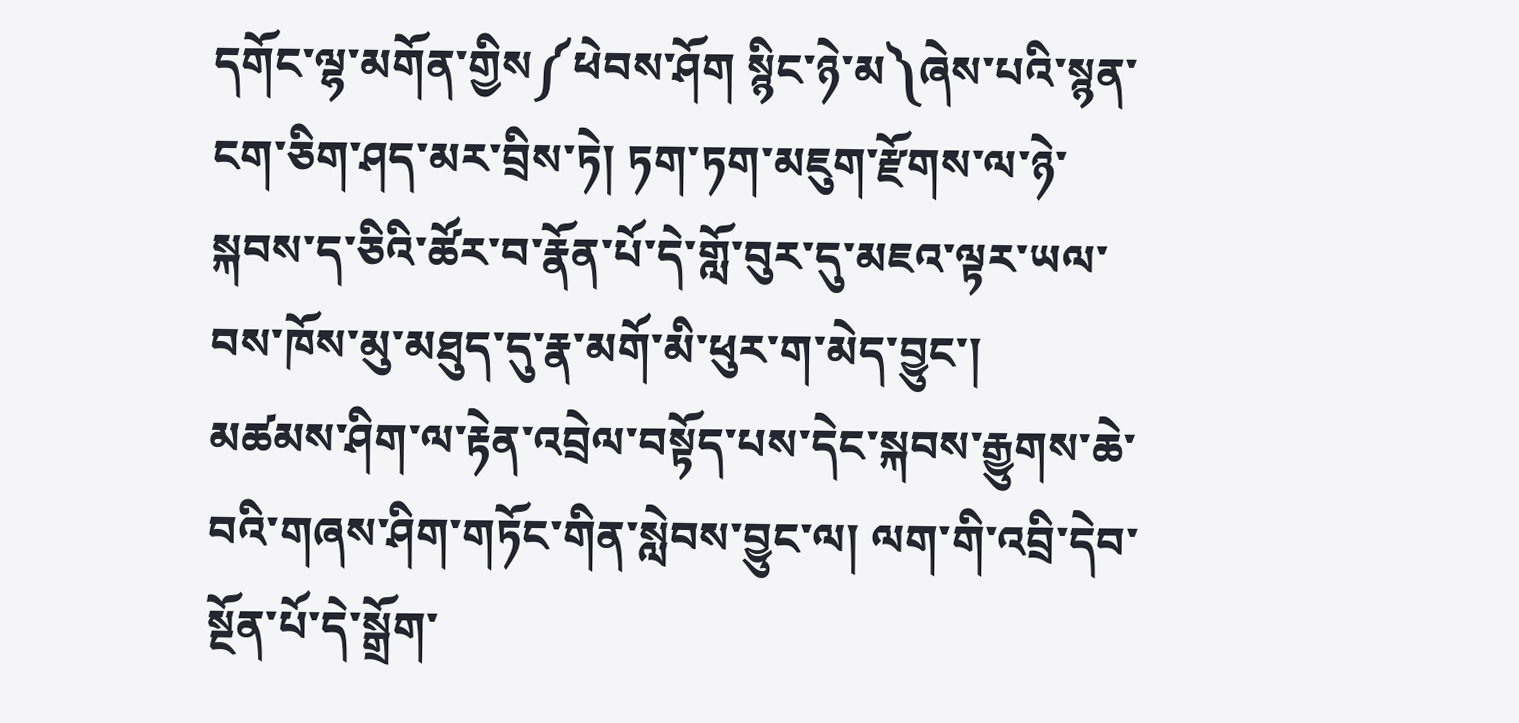དགོང་ལྷ་མགོན་གྱིས༼ཕེབས་ཤོག སྙིང་ཉེ་མ༽ཞེས་པའི་སྙན་ངག་ཅིག་ཤད་མར་བྲིས་ཏེ། ཏག་ཏག་མཇུག་རྫོགས་ལ་ཉེ་སྐབས་ད་ཅིའི་ཚོར་བ་རྣོན་པོ་དེ་གློ་བུར་དུ་མཇའ་ལྟར་ཡལ་བས་ཁོས་མུ་མཐུད་དུ་རྣ་མགོ་མི་ཕུར་ག་མེད་བྱུང་།
མཚམས་ཤིག་ལ་རྟེན་འབྲེལ་བསྟོད་པས་དེང་སྐབས་རྒྱུགས་ཆེ་བའི་གཞས་ཤིག་གཏོང་གིན་སླེབས་བྱུང་ལ། ལག་གི་འབྲི་དེབ་སྔོན་པོ་དེ་སྒྲོག་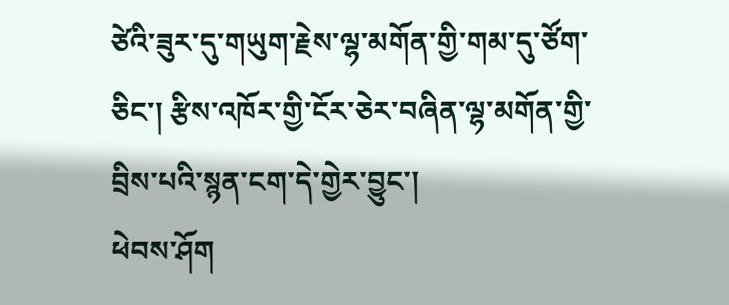ཙེའི་ཟུར་དུ་གཡུག་རྗེས་ལྷ་མགོན་གྱི་གམ་དུ་ཙོག་ཅིང་། རྩིས་འཁོར་གྱི་ངོར་ཅེར་བཞིན་ལྷ་མགོན་གྱི་བྲིས་པའི་སྙན་ངག་དེ་གྱེར་བྱུང་།
ཕེབས་ཤོག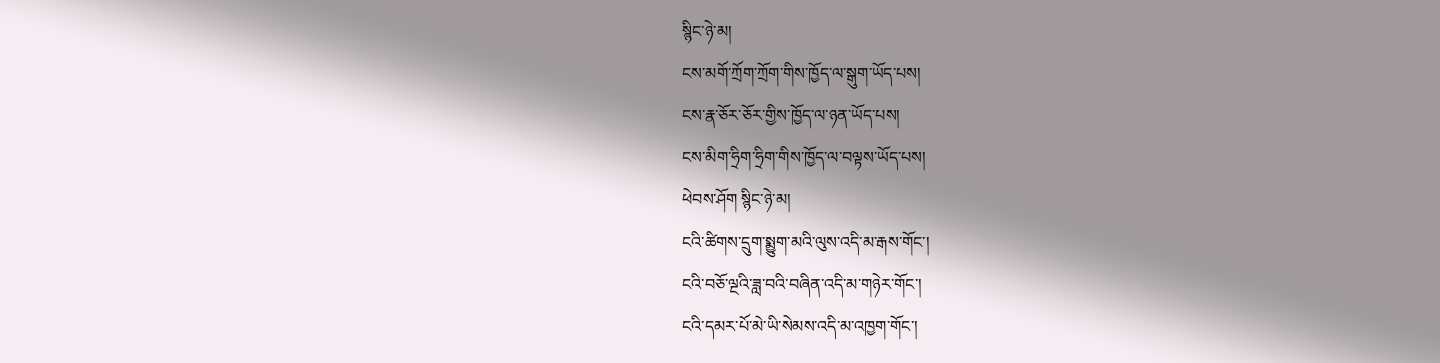སྙིང་ཉེ་མ།
ངས་མགོ་ཀྲོག་ཀྲོག་གིས་ཁྱོད་ལ་སྒུག་ཡོད་པས།
ངས་རྣ་ཅོར་ཅོར་གྱིས་ཁྱོད་ལ་ཉན་ཡོད་པས།
ངས་མིག་ཧྲིག་ཧྲིག་གིས་ཁྱོད་ལ་བལྟས་ཡོད་པས།
ཕེབས་ཤོག སྙིང་ཉེ་མ།
ངའི་ཚིགས་དྲུག་སྨྱུག་མའི་ལུས་འདི་མ་རྒས་གོང་།
ངའི་བཅོ་ལྔའི་ཟླ་བའི་བཞིན་འདི་མ་གཉེར་གོང་།
ངའི་དམར་པོ་མེ་ཡི་སེམས་འདི་མ་འཁྱག་གོང་།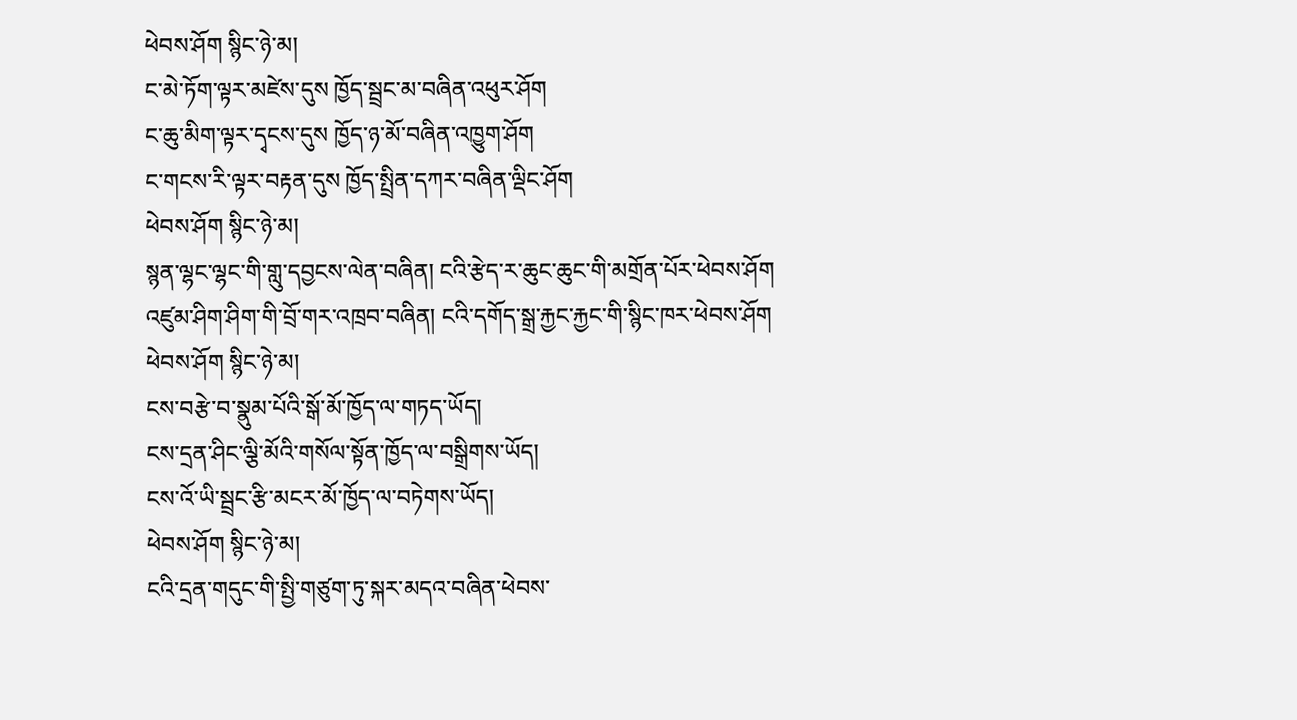ཕེབས་ཤོག སྙིང་ཉེ་མ།
ང་མེ་ཏོག་ལྟར་མཛེས་དུས ཁྱོད་སྦྲང་མ་བཞིན་འཕུར་ཤོག
ང་ཆུ་མིག་ལྟར་དྭངས་དུས ཁྱོད་ཉ་མོ་བཞིན་འཁྱུག་ཤོག
ང་གངས་རི་ལྟར་བརྟན་དུས ཁྱོད་སྤྲིན་དཀར་བཞིན་ལྡིང་ཤོག
ཕེབས་ཤོག སྙིང་ཉེ་མ།
སྙན་ལྷང་ལྷང་གི་གླུ་དབྱངས་ལེན་བཞིན། ངའི་རྩེད་ར་ཆུང་ཆུང་གི་མགྲོན་པོར་ཕེབས་ཤོག
འཛུམ་ཤིག་ཤིག་གི་བྲོ་གར་འཁྲབ་བཞིན། ངའི་དགོད་སྒྲ་རྐྱང་རྐྱང་གི་སྙིང་ཁར་ཕེབས་ཤོག
ཕེབས་ཤོག སྙིང་ཉེ་མ།
ངས་བརྩེ་བ་སྣུམ་པོའི་སྒོ་མོ་ཁྱོད་ལ་གཏད་ཡོད།
ངས་དྲན་ཤིང་ལྕི་མོའི་གསོལ་སྟོན་ཁྱོད་ལ་བསྒྲིགས་ཡོད།
ངས་འོ་ཡི་སྦྲང་རྩི་མངར་མོ་ཁྱོད་ལ་བཏེགས་ཡོད།
ཕེབས་ཤོག སྙིང་ཉེ་མ།
ངའི་དྲན་གདུང་གི་སྤྱི་གཙུག་ཏུ་སྐར་མདའ་བཞིན་ཕེབས་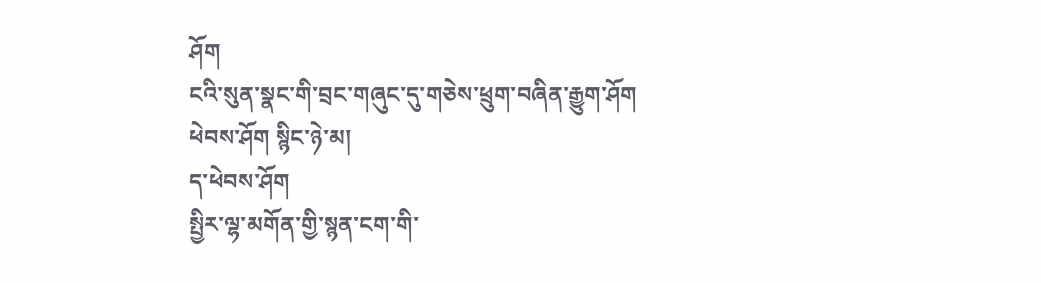ཤོག
ངའི་སུན་སྣང་གི་བྲང་གཞུང་དུ་གཅེས་ཕྲུག་བཞིན་རྒྱུག་ཤོག
ཕེབས་ཤོག སྙིང་ཉེ་མ།
ད་ཕེབས་ཤོག
སྤྱིར་ལྷ་མགོན་གྱི་སྙན་ངག་གི་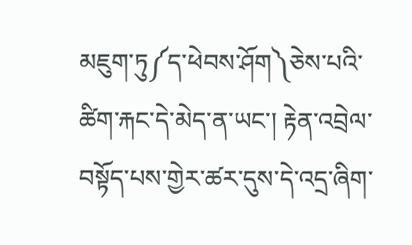མཇུག་ཏུ༼ད་ཕེབས་ཤོག༽ཅེས་པའི་ཚིག་རྐང་དེ་མེད་ན་ཡང་། རྟེན་འབྲེལ་བསྟོད་པས་གྱེར་ཚར་དུས་དེ་འདྲ་ཞིག་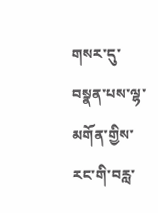གསར་དུ་བསྣན་པས་ལྷ་མགོན་གྱིས་རང་གི་བརླ་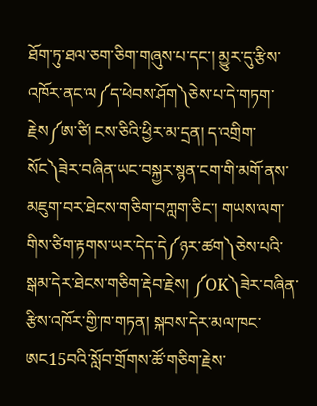ཐོག་ཏུ་ཐལ་ཅག་ཅིག་གཞུས་པ་དང་། མྱུར་དུ་རྩིས་འཁོར་ནང་ལ༼ད་ཕེབས་ཤོག༽ཅེས་པ་དེ་གཏག་རྗེས༼ཨ་ཙི། ངས་ཅིའི་ཕྱིར་མ་དྲན། ད་འགྲིག་སོང༽ཟེར་བཞིན་ཡང་བསྐྱར་སྙན་ངག་གི་མགོ་ནས་མཇུག་བར་ཐེངས་གཅིག་བཀླག་ཅིང་། གཡས་ལག་གིས་ཙིག་རྟགས་ཡར་དེད་དེ༼ཉར་ཚག༽ཅེས་པའི་སྒམ་དེར་ཐེངས་གཅིག་རྡེབ་རྗེས། ༼OK༽ཟེར་བཞིན་རྩིས་འཁོར་གྱི་ཁ་གཏན། སྐབས་དེར་མལ་ཁང་ཨང15བའི་སློབ་གྲོགས་ཚོ་གཅིག་རྗེས་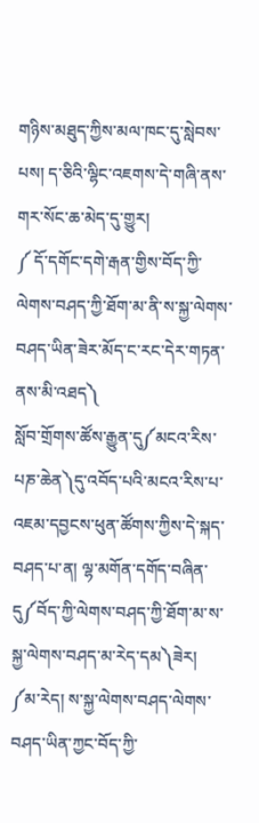གཉིས་མཐུད་ཀྱིས་མལ་ཁང་དུ་སླེབས་པས། ད་ཅིའི་ལྷིང་འཇགས་དེ་གཞི་ནས་གར་སོང་ཆ་མེད་དུ་གྱུར།
༼ དོ་དགོང་དགེ་རྒན་གྱིས་བོད་ཀྱི་ལེགས་བཤད་ཀྱི་ཐོག་མ་ནི་ས་སྐྱ་ལེགས་བཤད་ཡིན་ཟེར་མོད་ང་རང་དེར་གཏན་ནས་མི་འཐད༽
སློབ་གྲོགས་ཚོས་རྒྱུན་དུ༼མངའ་རིས་པཎ་ཆེན༽དུ་འབོད་པའི་མངའ་རིས་པ་འཇམ་དབྱངས་ཕུན་ཚོགས་ཀྱིས་དེ་སྐད་བཤད་པ་ན། ལྷ་མགོན་དགོད་བཞིན་དུ༼བོད་ཀྱི་ལེགས་བཤད་ཀྱི་ཐོག་མ་ས་སྐྱ་ལེགས་བཤད་མ་རེད་དམ༽ཟེར།
༼མ་རེད། ས་སྐྱ་ལེགས་བཤད་ལེགས་བཤད་ཡིན་ཀྱང་བོད་ཀྱི་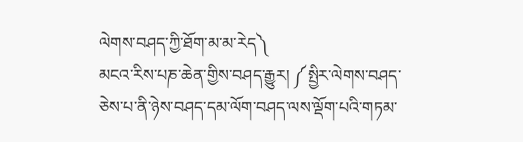ལེགས་བཤད་ཀྱི་ཐོག་མ་མ་རེད༽
མངའ་རིས་པཎ་ཆེན་གྱིས་བཤད་རྒྱུར། ༼སྤྱིར་ལེགས་བཤད་ཅེས་པ་ནི་ཉེས་བཤད་དམ་ལོག་བཤད་ལས་ལྡོག་པའི་གཏམ་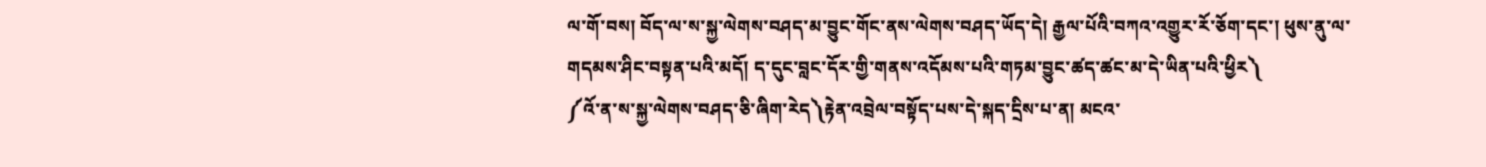ལ་གོ་བས། བོད་ལ་ས་སྐྱ་ལེགས་བཤད་མ་བྱུང་གོང་ནས་ལེགས་བཤད་ཡོད་དེ། རྒྱལ་པོའི་བཀའ་འགྱུར་རོ་ཅོག་དང་། ཕུས་ནུ་ལ་གདམས་ཤིང་བསྟན་པའི་མདོ། ད་དུང་བླང་དོར་གྱི་གནས་འདོམས་པའི་གཏམ་བྱུང་ཚད་ཚང་མ་དེ་ཡིན་པའི་ཕྱིར༽
༼འོ་ན་ས་སྐྱ་ལེགས་བཤད་ཅི་ཞིག་རེད༽རྟེན་འབྲེལ་བསྟོད་པས་དེ་སྐད་དྲིས་པ་ན། མངའ་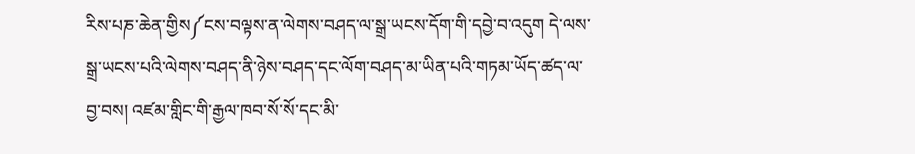རིས་པཎ་ཆེན་གྱིས༼ངས་བལྟས་ན་ལེགས་བཤད་ལ་སྒྲ་ཡངས་དོག་གི་དབྱེ་བ་འདུག དེ་ལས་སྒྲ་ཡངས་པའི་ལེགས་བཤད་ནི་ཉེས་བཤད་དང་ལོག་བཤད་མ་ཡིན་པའི་གཏམ་ཡོད་ཚད་ལ་བྱ་བས། འཛམ་གླིང་གི་རྒྱལ་ཁབ་སོ་སོ་དང་མི་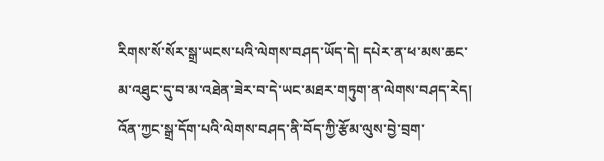རིགས་སོ་སོར་སྒྲ་ཡངས་པའི་ལེགས་བཤད་ཡོད་དེ། དཔེར་ན་ཕ་མས་ཆང་མ་འཐུང་དུ་བ་མ་འཐེན་ཟེར་བ་དེ་ཡང་མཐར་གཏུག་ན་ལེགས་བཤད་རེད། འོན་ཀྱང་སྒྲ་དོག་པའི་ལེགས་བཤད་ནི་བོད་ཀྱི་རྩོམ་ལུས་བྱེ་བྲག་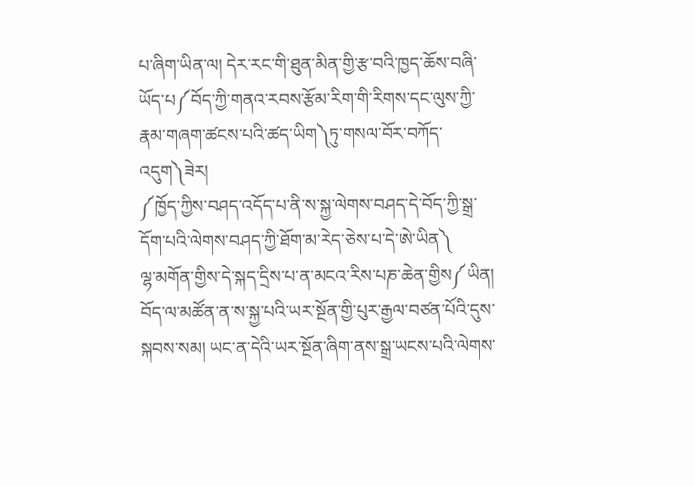པ་ཞིག་ཡིན་ལ། དེར་རང་གི་ཐུན་མིན་གྱི་རྩ་བའི་ཁྱད་ཆོས་བཞི་ཡོད་པ༼བོད་ཀྱི་གནའ་རབས་རྩོམ་རིག་གི་རིགས་དང་ལུས་ཀྱི་རྣམ་གཞག་ཚངས་པའི་ཚད་ཡིག༽ཏུ་གསལ་བོར་བཀོད་འདུག༽ཟེར།
༼ཁྱོད་ཀྱིས་བཤད་འདོད་པ་ནི་ས་སྐྱ་ལེགས་བཤད་དེ་བོད་ཀྱི་སྒྲ་དོག་པའི་ལེགས་བཤད་ཀྱི་ཐོག་མ་རེད་ཅེས་པ་དེ་ཨེ་ཡིན༽
ལྷ་མགོན་གྱིས་དེ་སྐད་དྲིས་པ་ན་མངའ་རིས་པཎ་ཆེན་གྱིས༼ཡིན། བོད་ལ་མཚོན་ན་ས་སྐྱ་པའི་ཡར་སྔོན་གྱི་པུར་རྒྱལ་བཙན་པོའི་དུས་སྐབས་སམ། ཡང་ན་དེའི་ཡར་སྔོན་ཞིག་ནས་སྒྲ་ཡངས་པའི་ལེགས་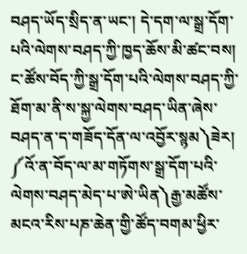བཤད་ཡོད་སྲིད་ན་ཡང་། དེ་དག་ལ་སྒྲ་དོག་པའི་ལེགས་བཤད་ཀྱི་ཁྱད་ཆོས་མི་ཚང་བས། ང་ཚོས་བོད་ཀྱི་སྒྲ་དོག་པའི་ལེགས་བཤད་ཀྱི་ཐོག་མ་ནི་ས་སྐྱ་ལེགས་བཤད་ཡིན་ཞེས་བཤད་ན་ད་གཟོད་དོན་ལ་འབྱོར་སྙམ༽ཟེར།
༼འོ་ན་བོད་ལ་མ་གཏོགས་སྒྲ་དོག་པའི་ལེགས་བཤད་མེད་པ་ཨེ་ཡིན༽རྒྱ་མཚོས་མངའ་རིས་པཎ་ཆེན་གྱི་ཚོད་བགམ་ཕྱིར་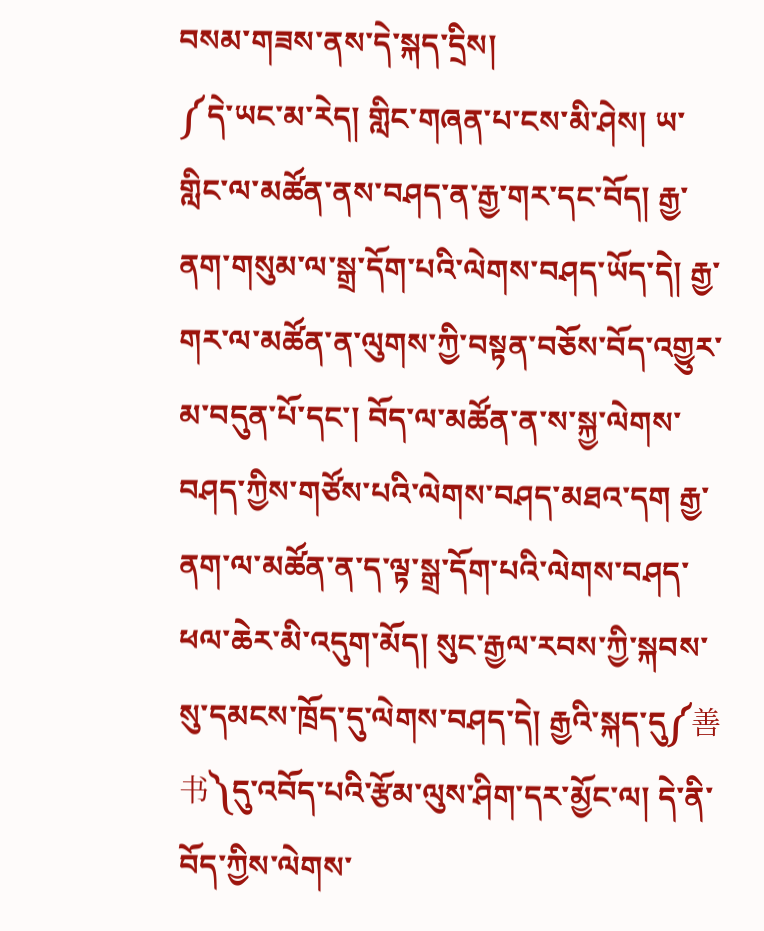བསམ་གཟས་ནས་དེ་སྐད་དྲིས།
༼དེ་ཡང་མ་རེད། གླིང་གཞན་པ་ངས་མི་ཤེས། ཡ་གླིང་ལ་མཚོན་ནས་བཤད་ན་རྒྱ་གར་དང་བོད། རྒྱ་ནག་གསུམ་ལ་སྒྲ་དོག་པའི་ལེགས་བཤད་ཡོད་དེ། རྒྱ་གར་ལ་མཚོན་ན་ལུགས་ཀྱི་བསྟན་བཅོས་བོད་འགྱུར་མ་བདུན་པོ་དང་། བོད་ལ་མཚོན་ན་ས་སྐྱ་ལེགས་བཤད་ཀྱིས་གཙོས་པའི་ལེགས་བཤད་མཐའ་དག རྒྱ་ནག་ལ་མཚོན་ན་ད་ལྟ་སྒྲ་དོག་པའི་ལེགས་བཤད་ཕལ་ཆེར་མི་འདུག་མོད། སུང་རྒྱལ་རབས་ཀྱི་སྐབས་སུ་དམངས་ཁྲོད་དུ་ལེགས་བཤད་དེ། རྒྱའི་སྐད་དུ༼善书༽དུ་འབོད་པའི་རྩོམ་ལུས་ཤིག་དར་མྱོང་ལ། དེ་ནི་བོད་ཀྱིས་ལེགས་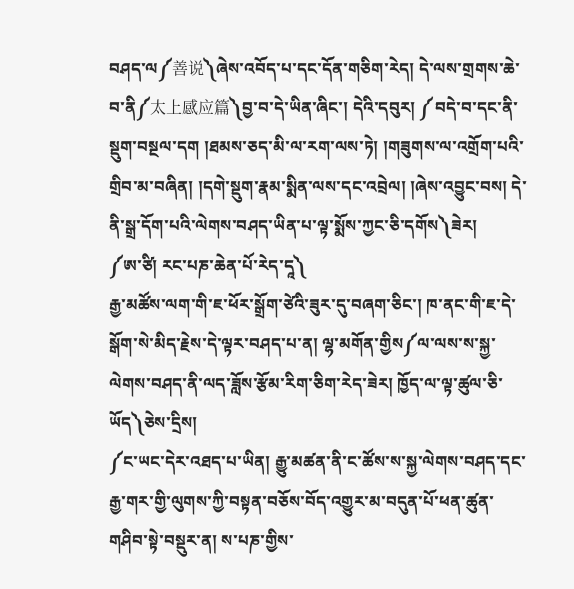བཤད་ལ༼善说༽ཞེས་འབོད་པ་དང་དོན་གཅིག་རེད། དེ་ལས་གྲགས་ཆེ་བ་ནི༼太上感应篇༽བྱ་བ་དེ་ཡིན་ཞིང་། དེའི་དབུར། ༼བདེ་བ་དང་ནི་སྡུག་བསྔལ་དག །ཐམས་ཅད་མི་ལ་རག་ལས་ཏེ། །གཟུགས་ལ་འགྲོག་པའི་གྲིབ་མ་བཞིན། །དགེ་སྡུག་རྣམ་སྨིན་ལས་དང་འབྲེལ། །ཞེས་འབྱུང་བས། དེ་ནི་སྒྲ་དོག་པའི་ལེགས་བཤད་ཡིན་པ་ལྟ་སྨོས་ཀྱང་ཅི་དགོས༽ཟེར།
༼ཨ་ཙི། རང་པཎ་ཆེན་པོ་རེད་དཱ༽
རྒྱ་མཚོས་ལག་གི་ཇ་ཕོར་སྒྲོག་ཙེའི་ཟུར་དུ་བཞག་ཅིང་། ཁ་ནང་གི་ཇ་དེ་སྒོག་སེ་མིད་རྗེས་དེ་ལྟར་བཤད་པ་ན། ལྷ་མགོན་གྱིས༼ལ་ལས་ས་སྐྱ་ལེགས་བཤད་ནི་ལད་ཟློས་རྩོམ་རིག་ཅིག་རེད་ཟེར། ཁྱོད་ལ་ལྟ་ཚུལ་ཅི་ཡོད༽ཅེས་དྲིས།
༼ང་ཡང་དེར་འཐད་པ་ཡིན། རྒྱུ་མཚན་ནི་ང་ཚོས་ས་སྐྱ་ལེགས་བཤད་དང་རྒྱ་གར་གྱི་ལུགས་ཀྱི་བསྟན་བཅོས་བོད་འགྱུར་མ་བདུན་པོ་ཕན་ཚུན་གཤིབ་སྟེ་བསྡུར་ན། ས་པཎ་གྱིས་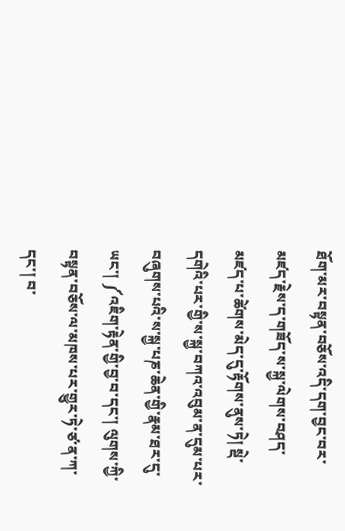ཐོག་མར་བསྟན་བཅོས་འདི་དག་བྱང་བར་མཛད་རྗེས་ད་གཟོད་ས་སྐྱ་ལེགས་བཤད་མཛད་པ་ཚེགས་མེད་དུ་རྟོགས་ནུས་ཏེ། སྡེ་དགེའི་པར་གྱི་ས་སྐྱ་བཀའ་འབུམ་ན་དུམ་པར་བཞུགས་པའི་ས་སྐྱ་པཎ་ཆེན་གྱི་རྣམ་ཐར་དུ་ཡང་། ༼འཇིག་རྟེན་གྱི་བྱ་བ་དང་། ལུགས་ཀྱི་བསྟན་བཅོས་ལ་མཁས་པར་གྱུར་ཏེ་ཙ་ན་ཀ་དང་། བ་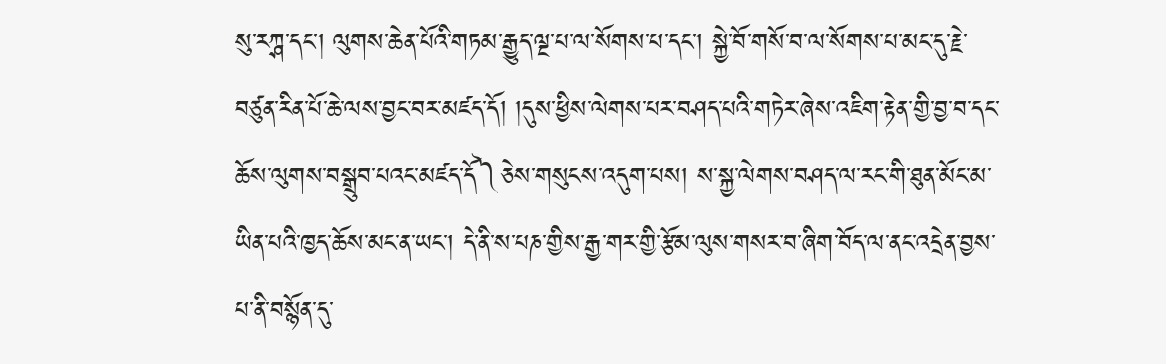སུ་རཀྴ་དང་། ལུགས་ཆེན་པོའི་གཏམ་རྒྱུད་ལྔ་པ་ལ་སོགས་པ་དང་། སྐྱེ་བོ་གསོ་བ་ལ་སོགས་པ་མང་དུ་རྗེ་བཙུན་རིན་པོ་ཆེ་ལས་བྱང་བར་མཛད་དོ། །དུས་ཕྱིས་ལེགས་པར་བཤད་པའི་གཏེར་ཞེས་འཇིག་རྟེན་གྱི་བྱ་བ་དང་ཆོས་ལུགས་བསྒྲུབ་པའང་མཛད་དོ༽ཅེས་གསུངས་འདུག་པས། ས་སྐྱ་ལེགས་བཤད་ལ་རང་གི་ཐུན་མོང་མ་ཡིན་པའི་ཁྱད་ཆོས་མང་ན་ཡང་། དེ་ནི་ས་པཎ་གྱིས་རྒྱ་གར་གྱི་རྩོམ་ལུས་གསར་བ་ཞིག་བོད་ལ་ནང་འདྲེན་བྱས་པ་ནི་བསྙོན་དུ་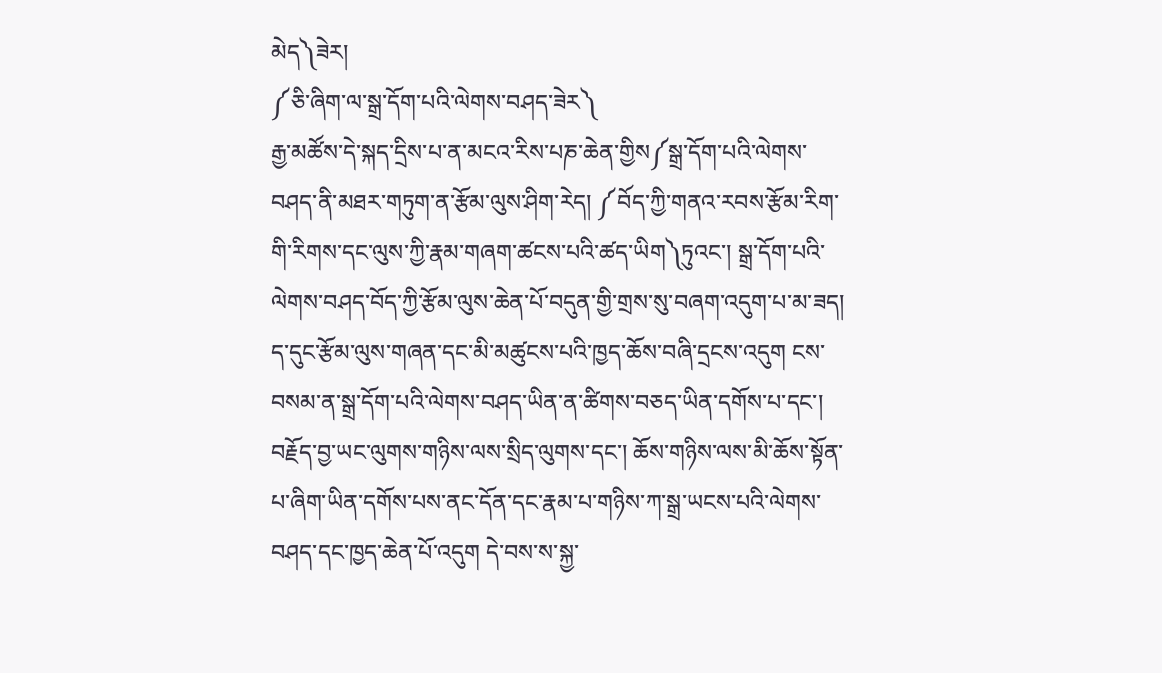མེད༽ཟེར།
༼ཅི་ཞིག་ལ་སྒྲ་དོག་པའི་ལེགས་བཤད་ཟེར༽
རྒྱ་མཚོས་དེ་སྐད་དྲིས་པ་ན་མངའ་རིས་པཎ་ཆེན་གྱིས༼སྒྲ་དོག་པའི་ལེགས་བཤད་ནི་མཐར་གཏུག་ན་རྩོམ་ལུས་ཤིག་རེད། ༼བོད་ཀྱི་གནའ་རབས་རྩོམ་རིག་གི་རིགས་དང་ལུས་ཀྱི་རྣམ་གཞག་ཚངས་པའི་ཚད་ཡིག༽ཏུའང་། སྒྲ་དོག་པའི་ལེགས་བཤད་བོད་ཀྱི་རྩོམ་ལུས་ཆེན་པོ་བདུན་གྱི་གྲས་སུ་བཞག་འདུག་པ་མ་ཟད། ད་དུང་རྩོམ་ལུས་གཞན་དང་མི་མཚུངས་པའི་ཁྱད་ཆོས་བཞི་དྲངས་འདུག ངས་བསམ་ན་སྒྲ་དོག་པའི་ལེགས་བཤད་ཡིན་ན་ཚིགས་བཅད་ཡིན་དགོས་པ་དང་། བརྗོད་བྱ་ཡང་ལུགས་གཉིས་ལས་སྲིད་ལུགས་དང་། ཆོས་གཉིས་ལས་མི་ཆོས་སྟོན་པ་ཞིག་ཡིན་དགོས་པས་ནང་དོན་དང་རྣམ་པ་གཉིས་ཀ་སྒྲ་ཡངས་པའི་ལེགས་བཤད་དང་ཁྱད་ཆེན་པོ་འདུག དེ་བས་ས་སྐྱ་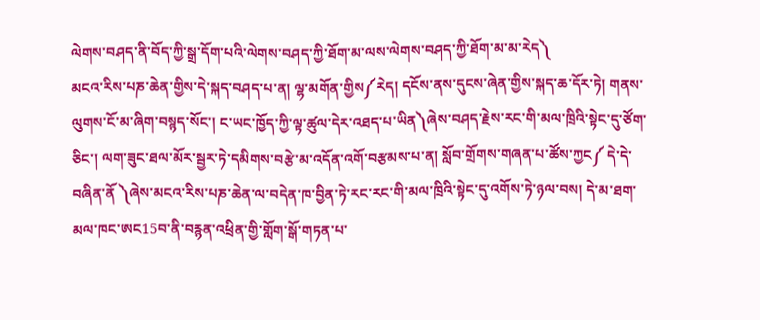ལེགས་བཤད་ནི་བོད་ཀྱི་སྒྲ་དོག་པའི་ལེགས་བཤད་ཀྱི་ཐོག་མ་ལས་ལེགས་བཤད་ཀྱི་ཐོག་མ་མ་རེད༽
མངའ་རིས་པཎ་ཆེན་གྱིས་དེ་སྐད་བཤད་པ་ན། ལྷ་མགོན་གྱིས༼རེད། དངོས་ནས་དུངས་ཞེན་གྱིས་སྐད་ཆ་དོར་ཏེ། གནས་ལུགས་ངོ་མ་ཞིག་བསྙད་སོང་། ང་ཡང་ཁྱོད་ཀྱི་ལྟ་ཚུལ་དེར་འཐད་པ་ཡིན༽ཞེས་བཤད་རྗེས་རང་གི་མལ་ཁྲིའི་སྟེང་དུ་ཙོག་ཅིང་། ལག་ཟུང་ཐལ་མོར་སྦྱར་ཏེ་དམིགས་བརྩེ་མ་འདོན་འགོ་བརྩམས་པ་ན། སློབ་གྲོགས་གཞན་པ་ཚོས་ཀྱང༼ དེ་དེ་བཞིན་ནོ ༽ཞེས་མངའ་རིས་པཎ་ཆེན་ལ་བདེན་ཁ་བྱིན་ཏེ་རང་རང་གི་མལ་ཁྲིའི་སྟེང་དུ་འགོས་ཏེ་ཉལ་བས། དེ་མ་ཐག་མལ་ཁང་ཨང15བ་ནི་བརྙན་འཕྲིན་གྱི་གློག་སྒོ་གཏན་པ་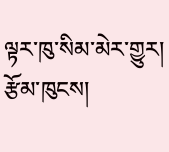ལྟར་ཁུ་སིམ་མེར་གྱུར།
རྩོམ་ཁུངས།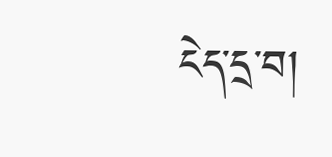ངེད་དྲ་བ།